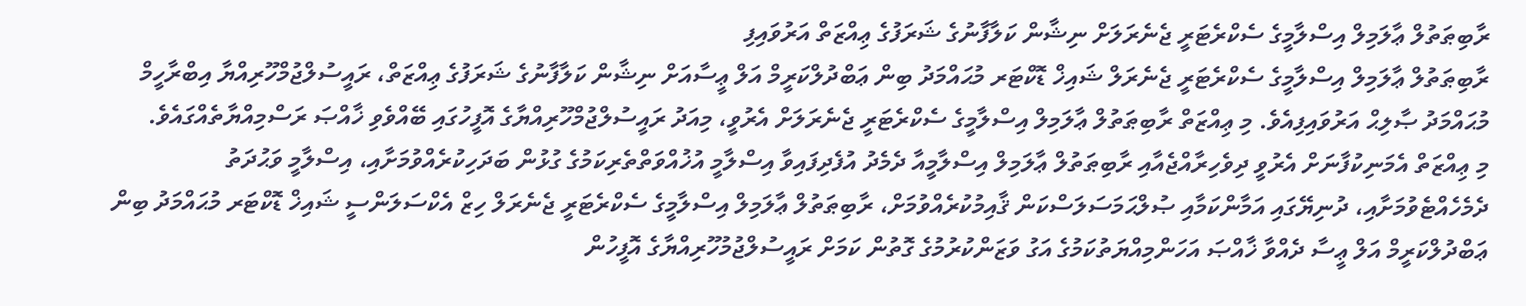ރާބިޠަތުލް ޢާލަމިލް އިސްލާމީގެ ސެކްރެޓަރީ ޖެނެރަލަށް ނިޝާން ކަލާފާނުގެ ޝަރަފުގެ ޢިއްޒަތް އަރުވައިފި
ރާބިޠަތުލް ޢާލަމިލް އިސްލާމީގެ ސެކްރެޓަރީ ޖެނެރަލް ޝައިޚް ޑޮކްޓަރ މުޙައްމަދު ބިން ޢަބްދުލްކަރީމް އަލް ޢީސާއަށް ނިޝާން ކަލާފާނުގެ ޝަރަފުގެ ޢިއްޒަތް، ރައީސުލްޖުމްހޫރިއްޔާ އިބްރާހީމް މުޙައްމަދު ޞާލިޙް އަރުވައިފިއެވެ. މި ޢިއްޒަތް ރާބިޠަތުލް ޢާލަމިލް އިސްލާމީގެ ސެކްރެޓަރީ ޖެނެރަލަށް އެރުވީ، މިއަދު ރައީސުލްޖުމްހޫރިއްޔާގެ އޮފީހުގައި ބޭއްވެވި ޚާއްޞަ ރަސްމިއްޔާތެއްގައެވެ.
މި ޢިއްޒަތް އެމަނިކުފާނަށް އެރުވީ ދިވެހިރާއްޖެއާއި ރާބިޠަތުލް ޢާލަމިލް އިސްލާމީއާ ދެމެދު އުފެދިފައިވާ އިސްލާމީ އުޚުއްވަތްތެރިކަމުގެ ގުޅުން ބަދަހިކުރެއްވުމަށާއި، އިސްލާމީ ވަޙުދަތު ދެމެހެއްޓެވުމަށާއި، ދުނިޔޭގައި އަމާންކަމާއި ޞުލްޙަމަސަލަސްކަން ޤާއިމުކުރެއްވުމަށް، ރާބިޠަތުލް ޢާލަމިލް އިސްލާމީގެ ސެކްރެޓަރީ ޖެނެރަލް ހިޒް އެކްސަލަންސީ ޝައިޚް ޑޮކްޓަރ މުޙައްމަދު ބިން ޢަބްދުލްކަރީމް އަލް ޢީސާ ދެއްވާ ޚާއްޞަ އަހަންމިއްޔަތުކަމުގެ އަގު ވަޒަންކުރުމުގެ ގޮތުން ކަމަށް ރައީސުލްޖުމުހޫރިއްޔާގެ އޮފީހުން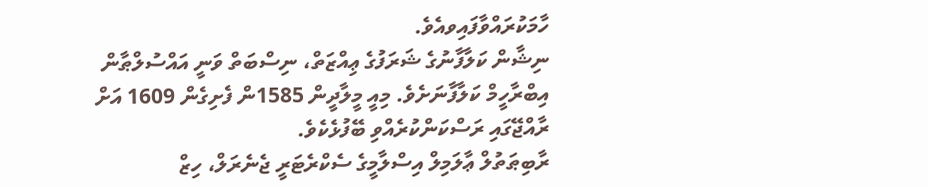ހާމަކުރައްވާފައިވއެވެ.
ނިޝާން ކަލާފާނުގެ ޝަރަފުގެ ޢިއްޒަތް، ނިސްބަތް ވަނީ އައްސުލްޠާން އިބްރާހީމް ކަލާފާނަށެވެ. މިއީ މީލާދީން 1585ން ފެށިގެން 1609 އަށް ރާއްޖޭގައި ރަސްކަންކުރެއްވި ބޭފުޅެކެވެ.
ރާބިޠަތުލް ޢާލަމިލް އިސްލާމީގެ ސެކްރެޓަރީ ޖެނެރަލް، ހިޒް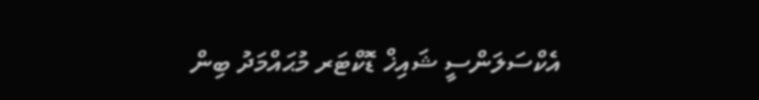އެކްސަލަންސީ ޝައިޚް ޑޮކްޓަރ މުޙައްމަދު ބިން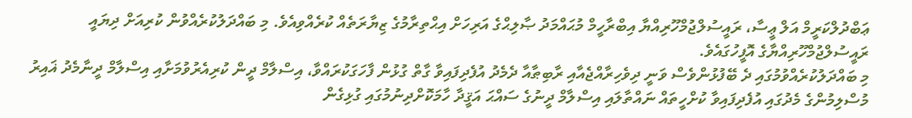ޢަބްދުލްކަރީމް އަލް ޢީސާ، ރައީސުލްޖުމްހޫރިއްޔާ އިބްރާހީމް މުޙައްމަދު ޞާލިޙްގެ އަރިހަށް އިޙްތިރާމުގެ ޒިޔާރަތެއް ކުރެއްވިއެވެ. މި ބައްދަލުކުރެއްވުން ކުރިއަށް ދިޔައީ ރައީސުލްޖުމްހޫރިއްޔާގެ އޮފީހުގައެވެ.
މި ބައްދަލުކުރެއްވުމުގައި ދެ ބޭފުޅުންވެސް ވަނީ ދިވެހިރާއްޖެއާއި ރާބިޠާއާ ދެމެދު އުފެދިފައިވާ ގާތް ގުޅުން ފާހަގަކުރައްވާ، އިސްލާމް ދީން ކުރިއެރުވުމަށާއި އިސްލާމް ދީނާމެދު ޣައިރު މުސްލިމުންގެ މެދުގައި އުފެދިފައިވާ ކުށްހީތައް ނައްތާލައި އިސްލާމް ދީނުގެ ސައްޙަ އަޤީދާ ހާމަކޮށްދިނުމުގައި ގުޅިގެން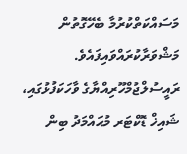މަސައްކަތްކުރުމާ ބެހޭގޮތުން މަޝްވަރާކުރައްވައިފައެވެ.
ރައީސުލްޖުމްހޫރިއްޔާގެ ވާހަކަފުޅުގައި، ޝައިޚް ޑޮކްޓަރ މުޙައްމަދު ބިން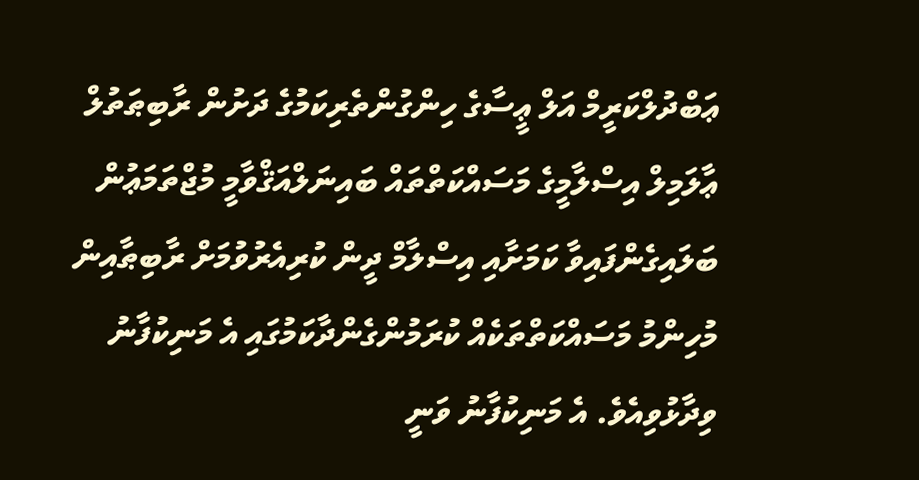ޢަބްދުލްކަރީމް އަލް ޢީސާގެ ހިންގުންތެރިކަމުގެ ދަށުން ރާބިޠަތުލް ޢާލަމިލް އިސްލާމީގެ މަސައްކަތްތައް ބައިނަލްއަޤްވާމީ މުޖްތަމަޢުން ބަލައިގެންފައިވާ ކަމަށާއި އިސްލާމް ދީން ކުރިއެރުވުމަށް ރާބިޠާއިން މުހިންމު މަސައްކަތްތަކެއް ކުރަމުންގެންދާކަމުގައި އެ މަނިކުފާނު ވިދާޅުވިއެވެ. އެ މަނިކުފާނު ވަނީ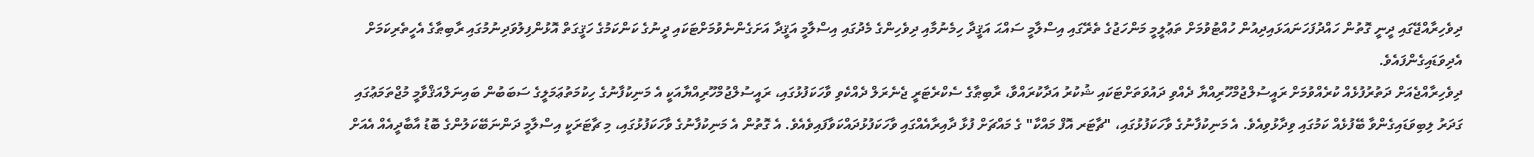ދިވެހިރާއްޖޭގައި ދީނީ ގޮތުން ހައްދުފަހަނައަޅައިދިއުން ހުއްޓުވުމަށް ތަޢުލީމީ މަންހަޖުގެ ތެރޭގައި އިސްލާމީ ސައްޙަ އަޤީދާ ހިމެނުމާއި ދިވެހިންގެ މެދުގައި އިސްލާމީ އަޤީދާ އަށަގެންނެވުމަށްޓަކައި ދީނުގެ ކަންކަމުގެ ހަޤީގަތް އޮޅުންފިލުވަދިނުމުގައި ރާބިޠާގެ އެހީތެރިކަމަށް އެދިވަޑައިގެންފައެވެ.
ދިވެހިރާއްޖެއަށް ދަތުރުފުޅެއް ކުރެއްވުމަށް ރައީސުލްޖުމްހޫރިއްޔާ ދެއްވި ދައުވަތަށްޓަކައި ޝުކުރު އަދާކުރައްވާ، ރާބިޠާގެ ސެކްރެޓަރީ ޖެނެރަލް ދެއްކެވި ވާހަކަފުޅުގައި، ރައީސުލްޖުމްހޫރިއްޔާއަކީ އެ މަނިކުފާނުގެ ހިކުމަތުޢަމަލީގެ ސަބަބުން ބައިނަލްއަޤްވާމީ މުޖްތަމަޢުގައި ގަދަރު ލިބިވަޑައިގެންވާ ބޭފުޅެއް ކަމުގައި ވިދާޅުވިއެވެ. އެ މަނިކުފާނުގެ ވާހަކަފުޅުގައި، "ޗާޓަރ އޮފް މައްކާ" ގެ މައްޗަށް ފުޅާ ދާއިރާއެއްގައި ވާހަކަފުޅުދައްކަވާފައިވެއެވެ. އެ ގޮތުން އެ މަނިކުފާނުގެ ވާހަކަފުޅުގައި، މި ޗާޓަރަކީ އިސްލާމީ ދަންނަބޭކަލުންގެ ބޮޑު އާބާދީއެއް އެއަށް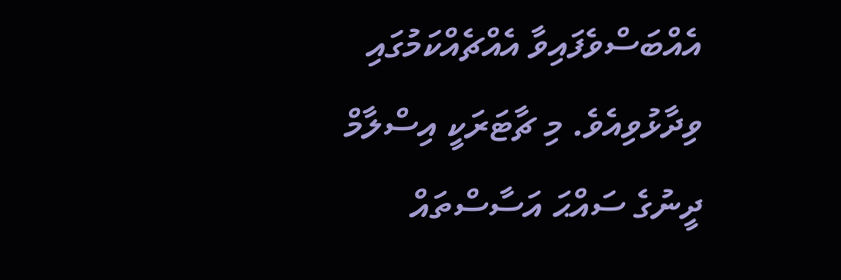އެއްބަސްވެފައިވާ އެއްޗެއްކަމުގައި ވިދާޅުވިއެވެ. މި ޗާޓަރަކީ އިސްލާމް ދީނުގެ ސައްޙަ އަސާސްތައް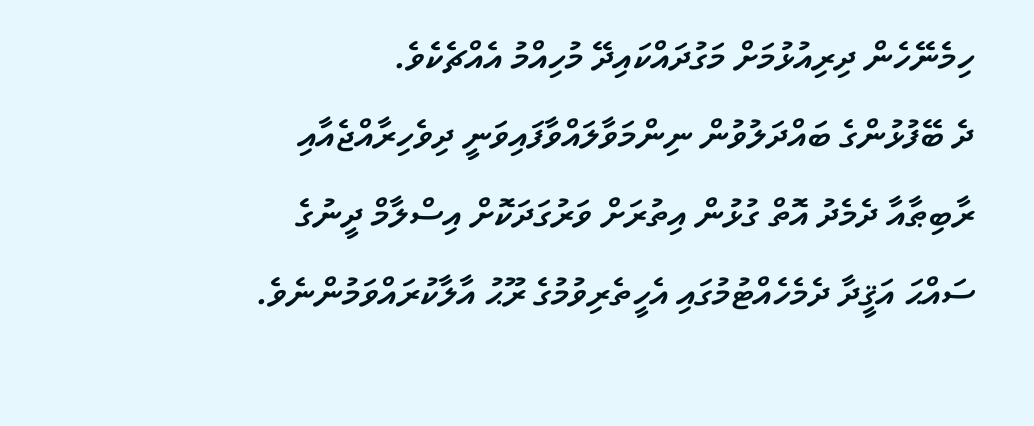ހިމެނޭހެން ދިރިއުޅުމަށް މަގުދައްކައިދޭ މުހިއްމު އެއްޗެކެވެ.
ދެ ބޭފުޅުންގެ ބައްދަލުވުން ނިންމަވާލައްވާފައިވަނީ ދިވެހިރާއްޖެއާއި ރާބިޠާއާ ދެމެދު އޮތް ގުޅުން އިތުރަށް ވަރުގަދަކޮށް އިސްލާމް ދީނުގެ ސައްޙަ އަޤީދާ ދެމެހެއްޓުމުގައި އެހީތެރިވުމުގެ ރޫޙު އާލާކުރައްވަމުންނެވެ.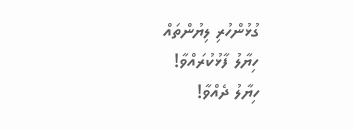ގުޅުންހުރި ލިޔުންތައް
ހިޔާލު ފާޅުކުރައްވާ!
ހިޔާލު ދެއްވާ!